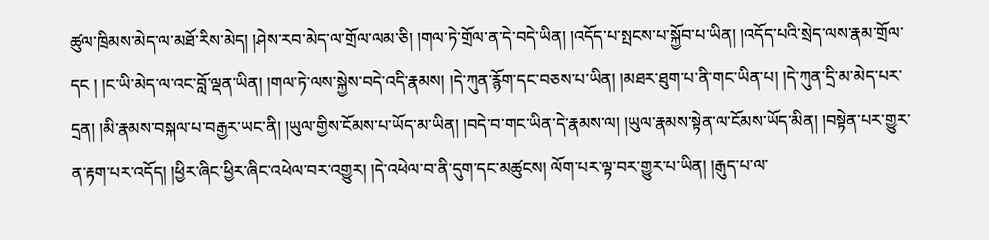ཚུལ་ཁྲིམས་མེད་ལ་མཐོ་རིས་མེད། །ཤེས་རབ་མེད་ལ་གྲོལ་ལམ་ཅི། །གལ་ཏེ་གྲོལ་ན་དེ་བདེ་ཡིན། །འདོད་པ་སྤངས་པ་སྐྱོབ་པ་ཡིན། །འདོད་པའི་སྲེད་ལས་རྣམ་གྲོལ་དང ། །ང་ཡི་མེད་ལ་འང་བློ་ལྡན་ཡིན། །གལ་ཏེ་ལས་སྐྱེས་བདེ་འདི་རྣམས། །དེ་ཀུན་རྙོག་དང་བཅས་པ་ཡིན། །མཐར་ཐུག་པ་ནི་གང་ཡིན་པ། །དེ་ཀུན་དྲི་མ་མེད་པར་དྲན། །མི་རྣམས་བསྐལ་པ་བརྒྱར་ཡང་ནི། །ཡུལ་གྱིས་ངོམས་པ་ཡོད་མ་ཡིན། །བདེ་བ་གང་ཡིན་དེ་རྣམས་ལ། །ཡུལ་རྣམས་སྟེན་ལ་ངོམས་ཡོད་མིན། །བསྟེན་པར་གྱུར་ན་རྟག་པར་འདོད། །ཕྱིར་ཞིང་ཕྱིར་ཞིང་འཕེལ་བར་འགྱུར། །དེ་འཕེལ་བ་ནི་དུག་དང་མཚུངས། ལོག་པར་ལྟ་བར་གྱུར་པ་ཡིན། །རྒུད་པ་ལ་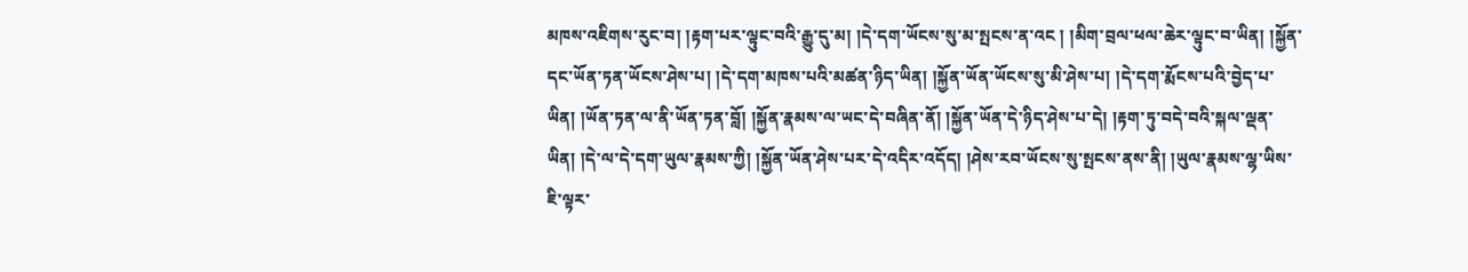མཁས་འཇིགས་རུང་བ། །རྟག་པར་ལྟུང་བའི་རྒྱུ་དུ་མ། །དེ་དག་ཡོངས་སུ་མ་སྤངས་ན་འང ། །མིག་བྲལ་ཕལ་ཆེར་ལྟུང་བ་ཡིན། །སྐྱོན་དང་ཡོན་ཏན་ཡོངས་ཤེས་པ། །དེ་དག་མཁས་པའི་མཚན་ཉིད་ཡིན། །སྐྱོན་ཡོན་ཡོངས་སུ་མི་ཤེས་པ། །དེ་དག་རྨོངས་པའི་བྱེད་པ་ཡིན། །ཡོན་ཏན་ལ་ནི་ཡོན་ཏན་བློ། །སྐྱོན་རྣམས་ལ་ཡང་དེ་བཞིན་ནོ། །སྐྱོན་ཡོན་དེ་ཉིད་ཤེས་པ་དེ། །རྟག་ཏུ་བདེ་བའི་སྐལ་ལྡན་ཡིན། །དེ་ལ་དེ་དག་ཡུལ་རྣམས་ཀྱི། །སྐྱོན་ཡོན་ཤེས་པར་དེ་འདིར་འདོད། །ཤེས་རབ་ཡོངས་སུ་སྤངས་ནས་ནི། །ཡུལ་རྣམས་ལྷ་ཡིས་ཇི་ལྟར་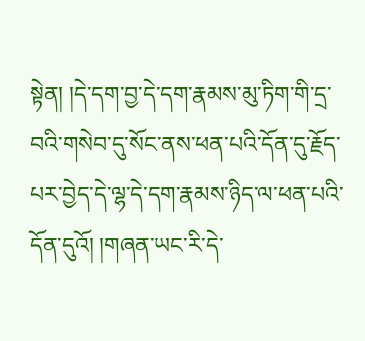སྟེན། །དེ་དག་བྱ་དེ་དག་རྣམས་མུ་ཏིག་གི་དྲ་བའི་གསེབ་དུ་སོང་ནས་ཕན་པའི་དོན་དུ་རྗོད་པར་བྱེད་དེ་ལྷ་དེ་དག་རྣམས་ཉིད་ལ་ཕན་པའི་དོན་དུའོ། །གཞན་ཡང་རི་དེ་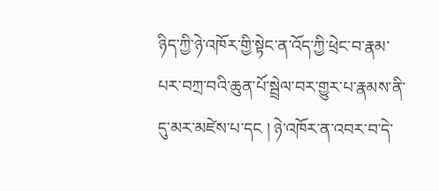ཉིད་ཀྱི་ཉེ་འཁོར་གྱི་སྟེང་ན་འོད་ཀྱི་ཕྲེང་བ་རྣམ་པར་བཀྲ་བའི་ཆུན་པོ་སྦྲེལ་བར་གྱུར་པ་རྣམས་ནི་དུ་མར་མཛེས་པ་དང ། ཉེ་འཁོར་ན་འབར་བ་དེ་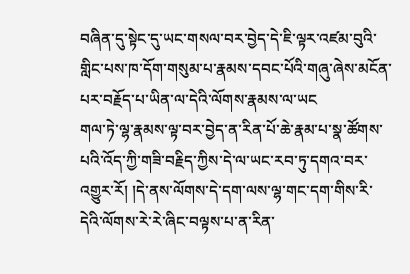བཞིན་དུ་སྟེང་དུ་ཡང་གསལ་བར་བྱེད་དེ་ཇི་ལྟར་འཛམ་བུའི་གླིང་པས་ཁ་དོག་གསུམ་པ་རྣམས་དབང་པོའི་གཞུ་ཞེས་མངོན་པར་བརྗོད་པ་ཡིན་ལ་དེའི་ལོགས་རྣམས་ལ་ཡང
གལ་ཏེ་ལྷ་རྣམས་ལྟ་བར་བྱེད་ན་རིན་པོ་ཆེ་རྣམ་པ་སྣ་ཚོགས་པའི་འོད་ཀྱི་གཟི་བརྗིད་ཀྱིས་དེ་ལ་ཡང་རབ་ཏུ་དགའ་བར་འགྱུར་རོ། །དེ་ནས་ལོགས་དེ་དག་ལས་ལྷ་གང་དག་གིས་རི་དེའི་ལོགས་རེ་རེ་ཞིང་བལྟས་པ་ན་རིན་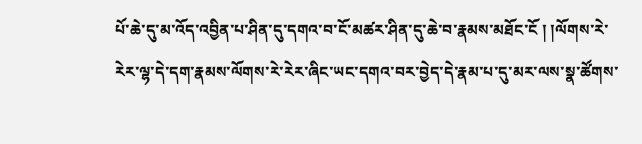པོ་ཆེ་དུ་མ་འོད་འབྱིན་པ་ཤིན་དུ་དགའ་བ་ངོ་མཚར་ཤིན་དུ་ཆེ་བ་རྣམས་མཐོང་ངོ ། །ལོགས་རེ་རེར་ལྷ་དེ་དག་རྣམས་ལོགས་རེ་རེར་ཞིང་ཡང་དགའ་བར་བྱེད་དེ་རྣམ་པ་དུ་མར་ལས་སྣ་ཚོགས་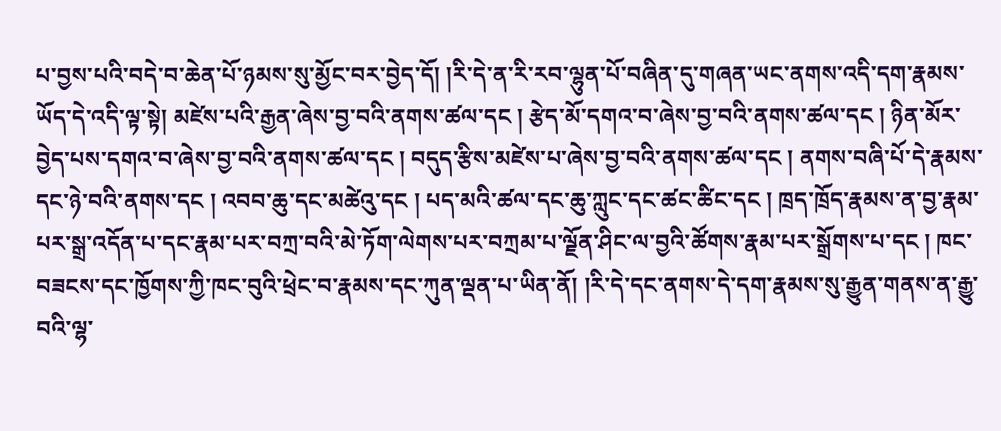པ་བྱས་པའི་བདེ་བ་ཆེན་པོ་ཉམས་སུ་མྱོང་བར་བྱེད་དོ། །རི་དེ་ན་རི་རབ་ལྷུན་པོ་བཞིན་དུ་གཞན་ཡང་ནགས་འདི་དག་རྣམས་ཡོད་དེ་འདི་ལྟ་སྟེ། མཛེས་པའི་རྒྱན་ཞེས་བྱ་བའི་ནགས་ཚལ་དང ། རྩེད་མོ་དགའ་བ་ཞེས་བྱ་བའི་ནགས་ཚལ་དང ། ཉིན་མོར་བྱེད་པས་དགའ་བ་ཞེས་བྱ་བའི་ནགས་ཚལ་དང ། བདུད་རྩིས་མཛེས་པ་ཞེས་བྱ་བའི་ནགས་ཚལ་དང ། ནགས་བཞི་པོ་དེ་རྣམས་དང་ཉེ་བའི་ནགས་དང ། འབབ་ཆུ་དང་མཚེའུ་དང ། པད་མའི་ཚལ་དང་ཆུ་ཀླུང་དང་ཚང་ཚིང་དང ། ཁྲད་ཁྲོད་རྣམས་ན་བྱ་རྣམ་པར་སྒྲ་འདོན་པ་དང་རྣམ་པར་བཀྲ་བའི་མེ་ཏོག་ལེགས་པར་བཀྲམ་པ་ལྗོན་ཤིང་ལ་བྱའི་ཚོགས་རྣམ་པར་སྒྲོགས་པ་དང ། ཁང་བཟངས་དང་ཁྱོགས་ཀྱི་ཁང་བུའི་ཕྲེང་བ་རྣམས་དང་ཀུན་ལྡན་པ་ཡིན་ནོ། །རི་དེ་དང་ནགས་དེ་དག་རྣམས་སུ་རྒྱུན་གནས་ན་རྒྱུ་བའི་ལྷ་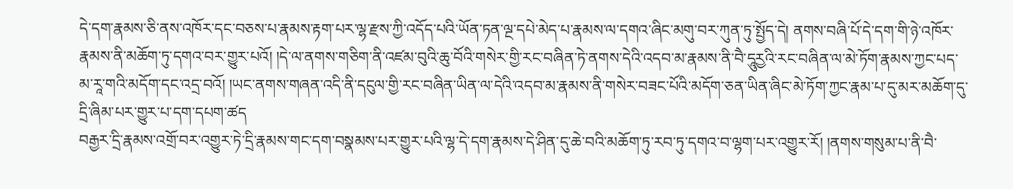དེ་དག་རྣམས་ཅི་ནས་འཁོར་དང་བཅས་པ་རྣམས་རྟག་པར་ལྷ་རྫས་ཀྱི་འདོད་པའི་ཡོན་ཏན་ལྔ་དཔེ་མེད་པ་རྣམས་ལ་དགའ་ཞིང་མགུ་བར་ཀུན་ཏུ་སྤྱོད་དེ། ནགས་བཞི་པོ་དེ་དག་གི་ཉེ་འཁོར་རྣམས་ནི་མཆོག་ཏུ་དགའ་བར་གྱུར་པའོ། །དེ་ལ་ནགས་གཅིག་ནི་འཛམ་བུའི་ཆུ་བོའི་གསེར་གྱི་རང་བཞིན་ཏེ་ནགས་དེའི་འདབ་མ་རྣམས་ནི་བཻ་དཱུརྱའི་རང་བཞིན་ལ་མེ་ཏོག་རྣམས་ཀྱང་པད་མ་རཱ་གའི་མདོག་དང་འདྲ་བའོ། །ཡང་ནགས་གཞན་འདི་ནི་དངུལ་གྱི་རང་བཞིན་ཡིན་ལ་དེའི་འདབ་མ་རྣམས་ནི་གསེར་བཟང་པོའི་མདོག་ཅན་ཡིན་ཞིང་མེ་ཏོག་ཀྱང་རྣམ་པ་དུ་མར་མཆོག་དུ་དྲི་ཞིམ་པར་གྱུར་པ་དག་དཔག་ཚད
བརྒྱར་དྲི་རྣམས་འགྲོ་བར་འགྱུར་ཏེ་དྲི་རྣམས་གང་དག་བསྣམས་པར་གྱུར་པའི་ལྷ་དེ་དག་རྣམས་དེ་ཤིན་དུ་ཆེ་བའི་མཆོག་ཏུ་རབ་ཏུ་དགའ་བ་ལྷག་པར་འགྱུར་རོ། །ནགས་གསུམ་པ་ནི་བཻ་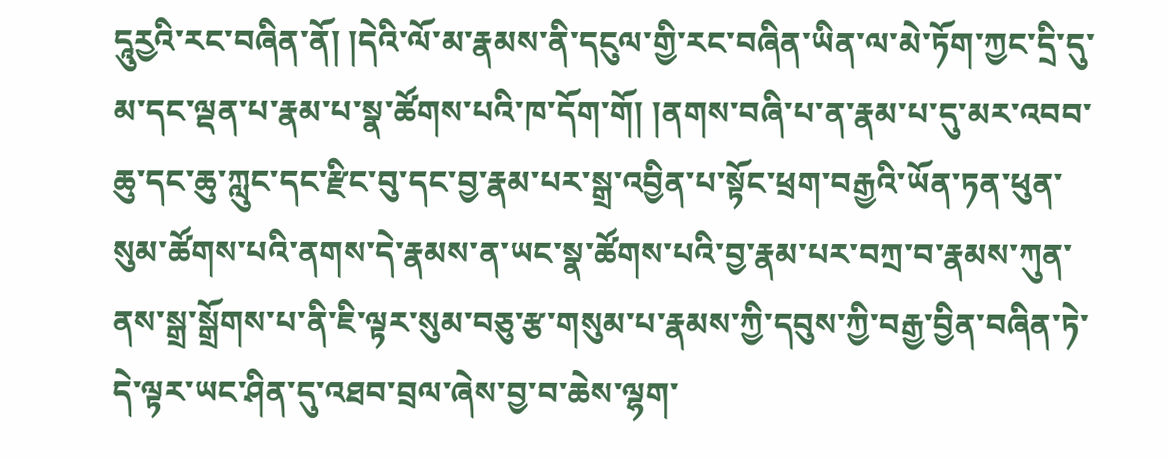དཱུརྱའི་རང་བཞིན་ནོ། །དེའི་ལོ་མ་རྣམས་ནི་དངུལ་གྱི་རང་བཞིན་ཡིན་ལ་མེ་ཏོག་ཀྱང་དྲི་དུ་མ་དང་ལྡན་པ་རྣམ་པ་སྣ་ཚོགས་པའི་ཁ་དོག་གོ། །ནགས་བཞི་པ་ན་རྣམ་པ་དུ་མར་འབབ་ཆུ་དང་ཆུ་ཀླུང་དང་རྫིང་བུ་དང་བྱ་རྣམ་པར་སྒྲ་འབྱིན་པ་སྟོང་ཕྲག་བརྒྱའི་ཡོན་ཏན་ཕུན་སུམ་ཚོགས་པའི་ནགས་དེ་རྣམས་ན་ཡང་སྣ་ཚོགས་པའི་བྱ་རྣམ་པར་བཀྲ་བ་རྣམས་ཀུན་ནས་སྒྲ་སྒྲོགས་པ་ནི་ཇི་ལྟར་སུམ་བཅུ་རྩ་གསུམ་པ་རྣམས་ཀྱི་དབུས་ཀྱི་བརྒྱ་བྱིན་བཞིན་ཏེ་དེ་ལྟར་ཡང་ཤིན་དུ་འཐབ་བྲལ་ཞེས་བྱ་བ་ཆེས་ལྷག་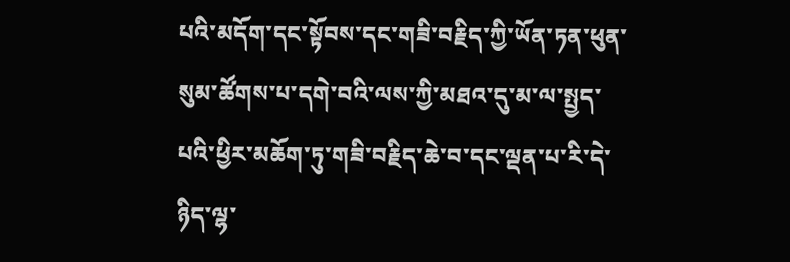པའི་མདོག་དང་སྟོབས་དང་གཟི་བརྗིད་ཀྱི་ཡོན་ཏན་ཕུན་སུམ་ཚོགས་པ་དགེ་བའི་ལས་ཀྱི་མཐའ་དུ་མ་ལ་སྤྱད་པའི་ཕྱིར་མཆོག་ཏུ་གཟི་བརྗིད་ཆེ་བ་དང་ལྡན་པ་རི་དེ་ཉིད་ལྷ་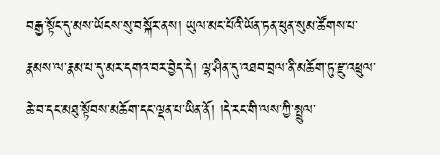བརྒྱ་སྟོང་དུ་མས་ཡོངས་སུ་བསྐོར་ནས། ཡུལ་མང་པོའི་ཡོན་ཏན་ཕུན་སུམ་ཚོགས་པ་རྣམས་ལ་རྣམ་པ་དུ་མར་དགའ་བར་བྱེད་དེ། ལྷ་ཤིན་དུ་འཐབ་བྲལ་ནི་མཆོག་ཏུ་རྫུ་འཕྲུལ་ཆེ་བ་དང་མཐུ་སྟོབས་མཆོག་དང་ལྡན་པ་ཡིན་ནོ། །དེ་རང་གི་ལས་ཀྱི་སྤྲུལ་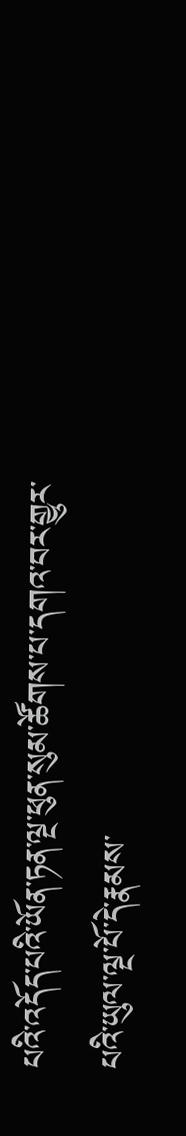པའི་འདོད་པའི་ཡོན་ཏན་ལྔ་ཕུན་སུམ་ཚོགས་པ་དགའ་བར་གྱུར་པའི་ཡུལ་ལྔ་པོ་དེ་རྣམས་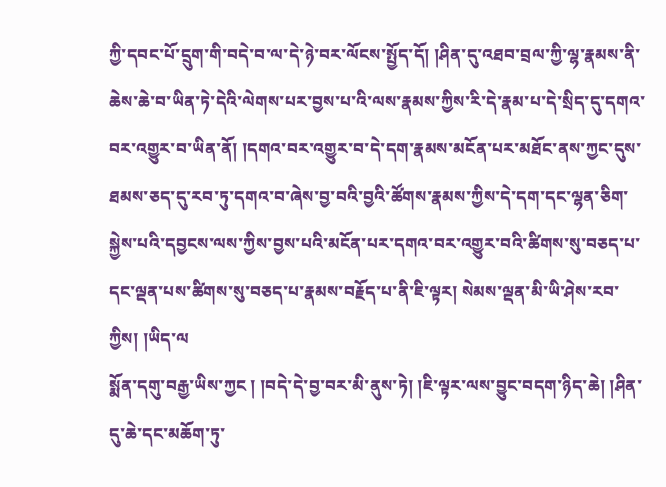ཀྱི་དབང་པོ་དྲུག་གི་བདེ་བ་ལ་དེ་ཉེ་བར་ལོངས་སྤྱོད་དོ། །ཤིན་དུ་འཐབ་བྲལ་ཀྱི་ལྷ་རྣམས་ནི་ཆེས་ཆེ་བ་ཡིན་ཏེ་དེའི་ལེགས་པར་བྱས་པ་འི་ལས་རྣམས་ཀྱིས་རི་དེ་རྣམ་པ་དེ་སྲིད་དུ་དགའ་བར་འགྱུར་བ་ཡིན་ནོ། །དགའ་བར་འགྱུར་བ་དེ་དག་རྣམས་མངོན་པར་མཐོང་ནས་ཀྱང་དུས་ཐམས་ཅད་དུ་རབ་ཏུ་དགའ་བ་ཞེས་བྱ་བའི་བྱའི་ཚོགས་རྣམས་ཀྱིས་དེ་དག་དང་ལྷན་ཅིག་སྐྱེས་པའི་དབྱངས་ལས་ཀྱིས་བྱས་པའི་མངོན་པར་དགའ་བར་འགྱུར་བའི་ཚིགས་སུ་བཅད་པ་དང་ལྡན་པས་ཚིགས་སུ་བཅད་པ་རྣམས་བརྗོད་པ་ནི་ཇི་ལྟར། སེམས་ལྡན་མི་ཡི་ཤེས་རབ་ཀྱིས། །ཡིད་ལ
སྨོན་དགུ་བརྒྱ་ཡིས་ཀྱང ། །བདེ་དེ་བྱ་བར་མི་ནུས་ཏེ། །ཇི་ལྟར་ལས་བྱུང་བདག་ཉིད་ཆེ། །ཤིན་དུ་ཆེ་དང་མཆོག་ཏུ་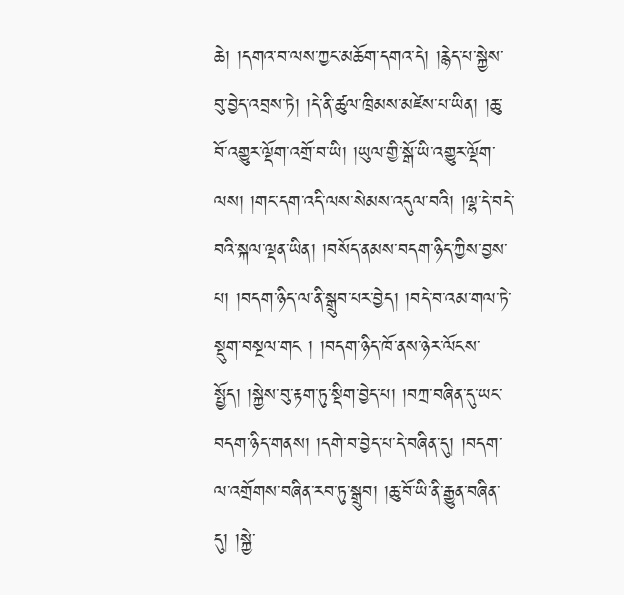ཆེ། །དགའ་བ་ལས་ཀྱང་མཆོག་དགའ་དེ། །རྙེད་པ་སྐྱེས་བུ་བྱེད་འབྲས་ཏེ། །དེ་ནི་ཚུལ་ཁྲིམས་མཛེས་པ་ཡིན། །ཆུ་བོ་འགྱུར་ལྡོག་འགྲོ་བ་ཡི། །ཡུལ་གྱི་སྒོ་ཡི་འགྱུར་ལྡོག་ལས། །གང་དག་འདི་ལས་སེམས་འདུལ་བའི། །ལྷ་དེ་བདེ་བའི་སྐལ་ལྡན་ཡིན། །བསོད་ནམས་བདག་ཉིད་ཀྱིས་བྱས་པ། །བདག་ཉིད་ལ་ནི་སྒྲུབ་པར་བྱེད། །བདེ་བ་འམ་གལ་ཏེ་སྡུག་བསྔལ་གང ། །བདག་ཉིད་ཁོ་ནས་ཉེར་ལོངས་སྤྱོད། །སྐྱེས་བུ་རྟག་ཏུ་སྡིག་བྱེད་པ། །བཀྲ་བཞིན་དུ་ཡང་བདག་ཉིད་གནས། །དགེ་བ་བྱེད་པ་དེ་བཞིན་དུ། །བདག་ལ་འགྲོགས་བཞིན་རབ་ཏུ་སྒྲུབ། །ཆུ་བོ་ཡི་ནི་རྒྱུན་བཞིན་དུ། །སྐྱེ་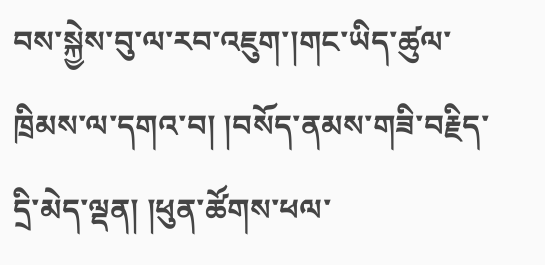བས་སྐྱེས་བུ་ལ་རབ་འཇུག་།གང་ཡིད་ཚུལ་ཁྲིམས་ལ་དགའ་བ། །བསོད་ནམས་གཟི་བརྗིད་དྲི་མེད་ལྡན། །ཕུན་ཚོགས་ཕལ་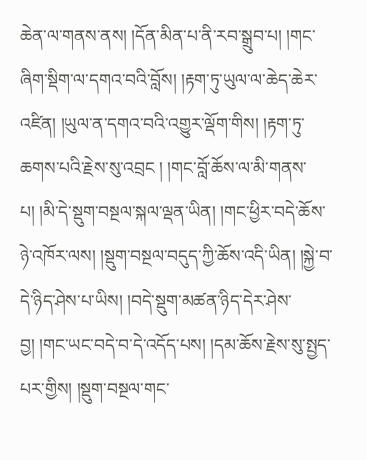ཆེན་ལ་གནས་ནས། །དོན་མིན་པ་ནི་རབ་སྒྲུབ་པ། །གང་ཞིག་སྡིག་ལ་དགའ་བའི་བློས། །རྟག་ཏུ་ཡུལ་ལ་ཆེད་ཆེར་འཛིན། །ཡུལ་ན་དགའ་བའི་འགྱུར་ལྡོག་གིས། །རྟག་ཏུ་ཆགས་པའི་རྗེས་སུ་འབྲང ། །གང་བློ་ཆོས་ལ་མི་གནས་པ། །མི་དེ་སྡུག་བསྔལ་སྐལ་ལྡན་ཡིན། །གང་ཕྱིར་བདེ་ཆོས་ཉེ་འཁོར་ལས། །སྡུག་བསྔལ་བདུད་ཀྱི་ཆོས་འདི་ཡིན། །སྐྱེ་བ་དེ་ཉིད་ཤེས་པ་ཡིས། །བདེ་སྡུག་མཚན་ཉིད་དེར་ཤེས་བྱ། །གང་ཡང་བདེ་བ་དེ་འདོད་པས། །དམ་ཆོས་རྗེས་སུ་སྤྱད་པར་གྱིས། །སྡུག་བསྔལ་གང་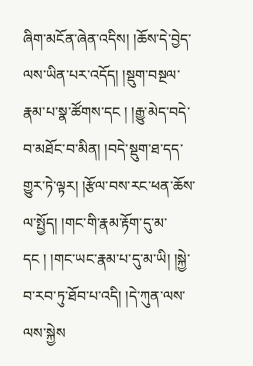ཞིག་མངོན་ཞེན་འདིས། །ཆོས་དེ་བྱེད་ལས་ཡིན་པར་འདོད། །སྡུག་བསྔལ་རྣམ་པ་སྣ་ཚོགས་དང ། །རྒྱུ་མེད་བདེ་བ་མཐོང་བ་མིན། །བདེ་སྡུག་ཐ་དད་གྱུར་ཏེ་ལྟར། །རྩོལ་བས་རང་ཕན་ཆོས་ལ་སྤྱོད། །གང་གི་རྣམ་རྟོག་དུ་མ་དང ། །གང་ཡང་རྣམ་པ་དུ་མ་ཡི། །སྐྱེ་བ་རབ་ཏུ་ཐོབ་པ་འདི། །དེ་ཀུན་ལས་ལས་སྐྱེས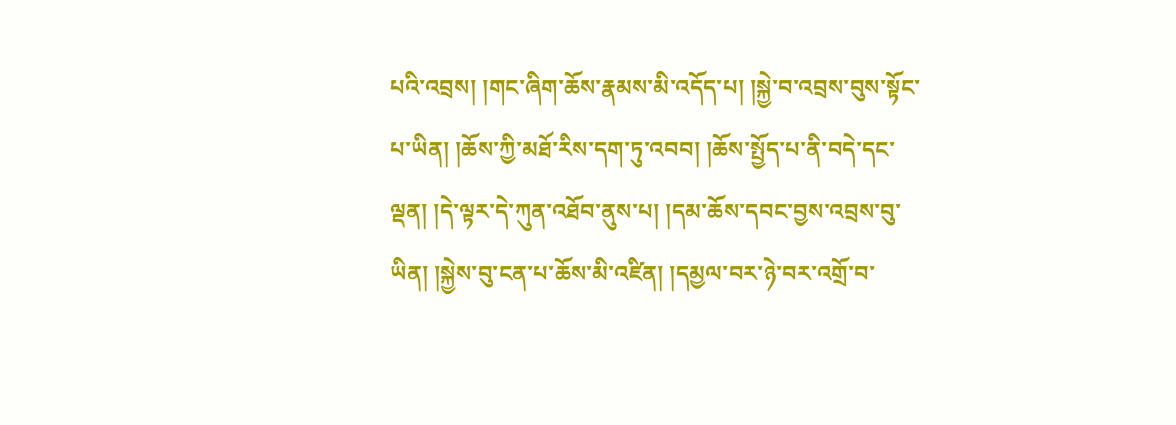པའི་འབྲས། །གང་ཞིག་ཆོས་རྣམས་མི་འདོད་པ། །སྐྱེ་བ་འབྲས་བུས་སྟོང་པ་ཡིན། །ཆོས་ཀྱི་མཐོ་རིས་དག་ཏུ་འབབ། །ཆོས་སྤྱོད་པ་ནི་བདེ་དང་ལྡན། །དེ་ལྟར་དེ་ཀུན་འཐོབ་ནུས་པ། །དམ་ཆོས་དབང་བྱས་འབྲས་བུ་ཡིན། །སྐྱེས་བུ་ངན་པ་ཆོས་མི་འཛིན། །དམྱལ་བར་ཉེ་བར་འགྲོ་བ་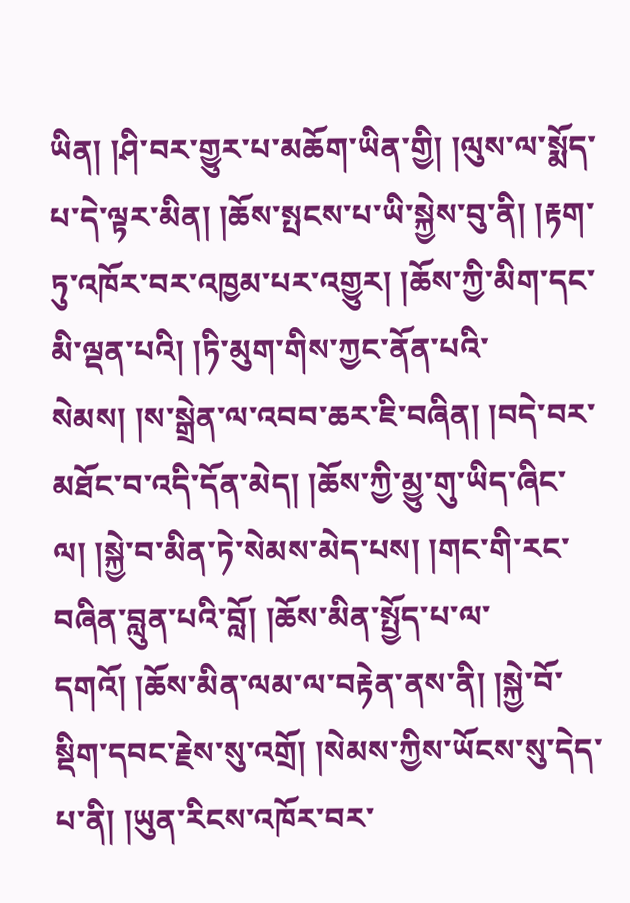ཡིན། །ཤི་བར་གྱུར་པ་མཆོག་ཡིན་གྱི། །ལུས་ལ་སྨོད་པ་དེ་ལྟར་མིན། །ཆོས་སྤངས་པ་ཡི་སྐྱེས་བུ་ནི། །རྟག་ཏུ་འཁོར་བར་འཁྱམ་པར་འགྱུར། །ཆོས་ཀྱི་མིག་དང་མི་ལྡན་པའི། །ཏི་མུག་གིས་ཀྱང་ནོན་པའི་སེམས། །ས་སྒྲེན་ལ་འབབ་ཆར་ཇི་བཞིན། །བདེ་བར་མཐོང་བ་འདི་དོན་མེད། །ཆོས་ཀྱི་མྱུ་གུ་ཡིད་ཞིང་ལ། །སྐྱེ་བ་མིན་ཏེ་སེམས་མེད་པས། །གང་གི་རང་བཞིན་བླུན་པའི་བློ། །ཆོས་མིན་སྤྱོད་པ་ལ་དགའོ། །ཆོས་མིན་ལམ་ལ་བརྟེན་ནས་ནི། །སྐྱེ་བོ་སྡིག་དབང་རྗེས་སུ་འགྲོ། །སེམས་ཀྱིས་ཡོངས་སུ་དེད་པ་ནི། །ཡུན་རིངས་འཁོར་བར་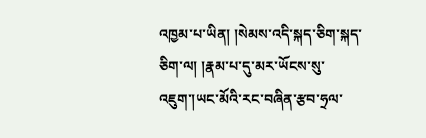འཁྱམ་པ་ཡིན། །སེམས་འདི་སྐད་ཅིག་སྐད་ཅིག་ལ། །རྣམ་པ་དུ་མར་ཡོངས་སུ་འཇུག་།ཡང་མོའི་རང་བཞིན་རྩབ་ཧྲལ་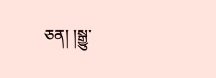ཅན། །སྒྱུ་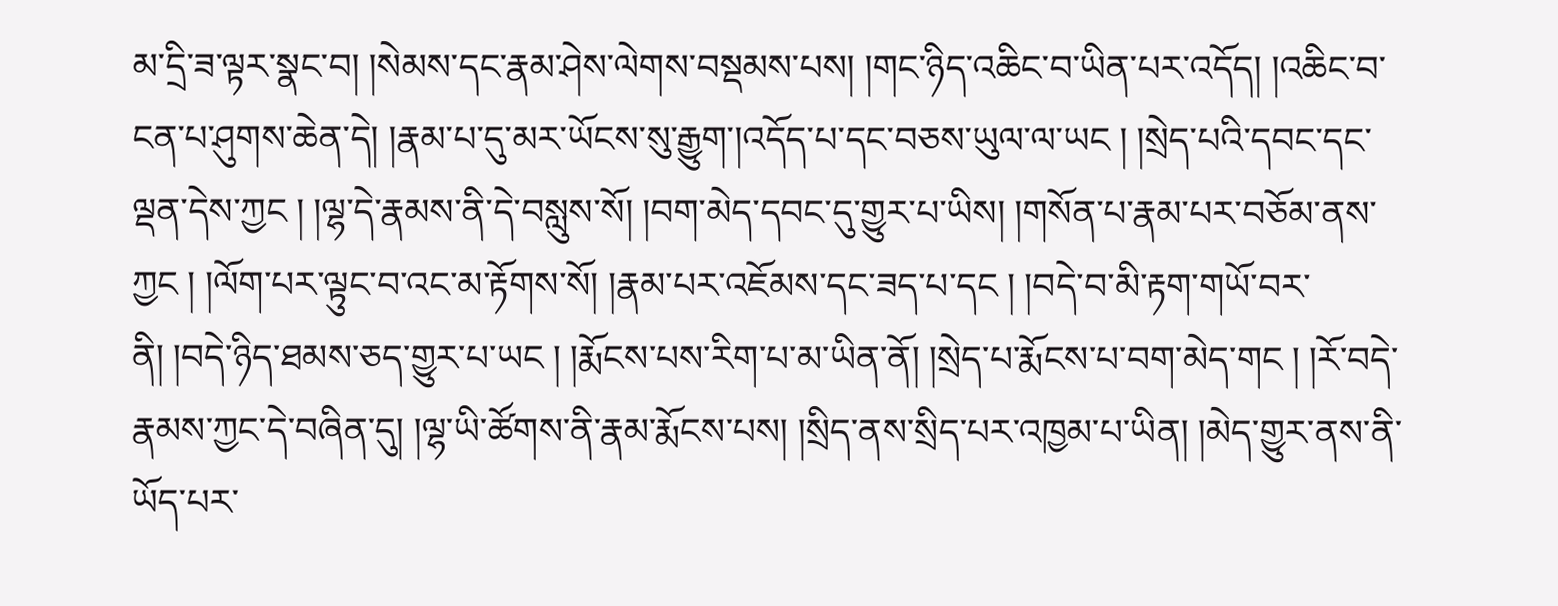མ་དྲི་ཟ་ལྟར་སྣང་བ། །སེམས་དང་རྣམ་ཤེས་ལེགས་བསྡམས་པས། །གང་ཉིད་འཆིང་བ་ཡིན་པར་འདོད། །འཆིང་བ་ངན་པ་ཤུགས་ཆེན་དེ། །རྣམ་པ་དུ་མར་ཡོངས་སུ་རྒྱུག་།འདོད་པ་དང་བཅས་ཡུལ་ལ་ཡང ། །སྲེད་པའི་དབང་དང་ལྡན་དེས་ཀྱང ། །ལྷ་དེ་རྣམས་ནི་དེ་བསླུས་སོ། །བག་མེད་དབང་དུ་གྱུར་པ་ཡིས། །གསོན་པ་རྣམ་པར་བཅོམ་ནས་ཀྱང ། །ལོག་པར་ལྟུང་བ་འང་མ་རྟོགས་སོ། །རྣམ་པར་འཇོམས་དང་ཟད་པ་དང ། །བདེ་བ་མི་རྟག་གཡོ་བར་ནི། །བདེ་ཉིད་ཐམས་ཅད་གྱུར་པ་ཡང ། །རྨོངས་པས་རིག་པ་མ་ཡིན་ནོ། །སྲེད་པ་རྨོངས་པ་བག་མེད་གང ། །རོ་བདེ་རྣམས་ཀྱང་དེ་བཞིན་དུ། །ལྷ་ཡི་ཚོགས་ནི་རྣམ་རྨོངས་པས། །སྲིད་ནས་སྲིད་པར་འཁྱམ་པ་ཡིན། །མེད་གྱུར་ནས་ནི་ཡོད་པར་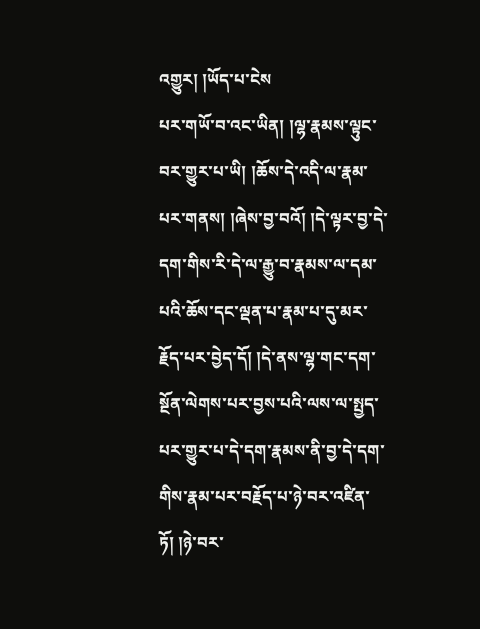འགྱུར། །ཡོད་པ་ངེས
པར་གཡོ་བ་འང་ཡིན། །ལྷ་རྣམས་ལྟུང་བར་གྱུར་པ་ཡི། །ཆོས་དེ་འདི་ལ་རྣམ་པར་གནས། །ཞེས་བྱ་བའོ། །དེ་ལྟར་བྱ་དེ་དག་གིས་རི་དེ་ལ་རྒྱུ་བ་རྣམས་ལ་དམ་པའི་ཆོས་དང་ལྡན་པ་རྣམ་པ་དུ་མར་རྗོད་པར་བྱེད་དོ། །དེ་ནས་ལྷ་གང་དག་སྔོན་ལེགས་པར་བྱས་པའི་ལས་ལ་སྤྱད་པར་གྱུར་པ་དེ་དག་རྣམས་ནི་བྱ་དེ་དག་གིས་རྣམ་པར་བརྗོད་པ་ཉེ་བར་འཛིན་ཏོ། །ཉེ་བར་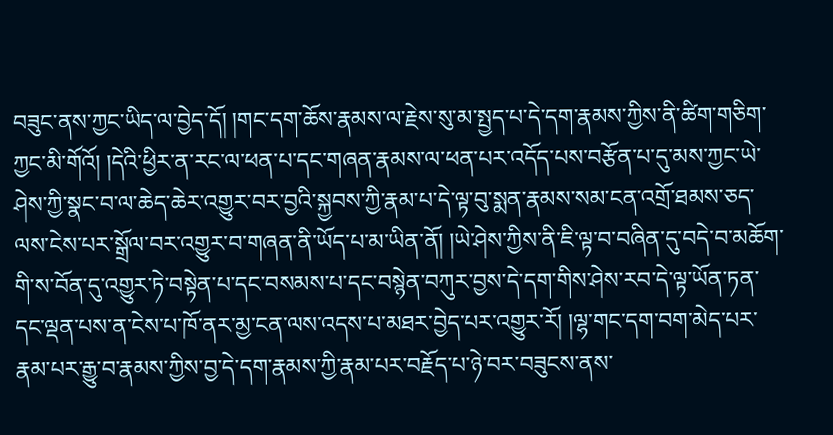བཟུང་ནས་ཀྱང་ཡིད་ལ་བྱེད་དོ། །གང་དག་ཆོས་རྣམས་ལ་རྗེས་སུ་མ་སྤྱད་པ་དེ་དག་རྣམས་ཀྱིས་ནི་ཚིག་གཅིག་ཀྱང་མི་གོའོ། །དེའི་ཕྱིར་ན་རང་ལ་ཕན་པ་དང་གཞན་རྣམས་ལ་ཕན་པར་འདོད་པས་བརྩོན་པ་དུ་མས་ཀྱང་ཡེ་ཤེས་ཀྱི་སྣང་བ་ལ་ཆེད་ཆེར་འགྱུར་བར་བྱའི་སྐྱབས་ཀྱི་རྣམ་པ་དེ་ལྟ་བུ་སྨན་རྣམས་སམ་ངན་འགྲོ་ཐམས་ཅད་ལས་ངེས་པར་སྒྲོལ་བར་འགྱུར་བ་གཞན་ནི་ཡོད་པ་མ་ཡིན་ནོ། །ཡེ་ཤེས་ཀྱིས་ནི་ཇི་ལྟ་བ་བཞིན་དུ་བདེ་བ་མཆོག་གི་ས་བོན་དུ་འགྱུར་ཏེ་བསྟེན་པ་དང་བསམས་པ་དང་བསྙེན་བཀུར་བྱས་དེ་དག་གིས་ཤེས་རབ་དེ་ལྟ་ཡོན་ཏན་དང་ལྡན་པས་ན་ངེས་པ་ཁོ་ནར་མྱ་ངན་ལས་འདས་པ་མཐར་བྱེད་པར་འགྱུར་རོ། །ལྷ་གང་དག་བག་མེད་པར་རྣམ་པར་རྒྱུ་བ་རྣམས་ཀྱིས་བྱ་དེ་དག་རྣམས་ཀྱི་རྣམ་པར་བརྗོད་པ་ཉེ་བར་བཟུངས་ནས་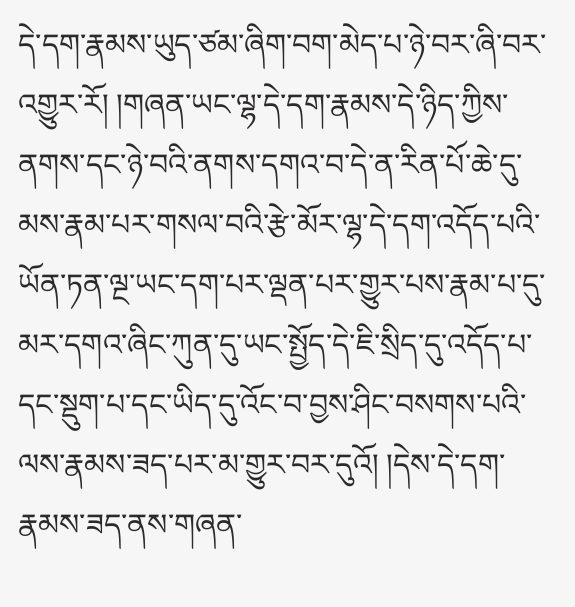དེ་དག་རྣམས་ཡུད་ཙམ་ཞིག་བག་མེད་པ་ཉེ་བར་ཞི་བར་འགྱུར་རོ། །གཞན་ཡང་ལྷ་དེ་དག་རྣམས་དེ་ཉིད་ཀྱིས་ནགས་དང་ཉེ་བའི་ནགས་དགའ་བ་དེ་ན་རིན་པོ་ཆེ་དུ་མས་རྣམ་པར་གསལ་བའི་རྩེ་མོར་ལྷ་དེ་དག་འདོད་པའི་ཡོན་ཏན་ལྔ་ཡང་དག་པར་ལྡན་པར་གྱུར་པས་རྣམ་པ་དུ་མར་དགའ་ཞིང་ཀུན་དུ་ཡང་སྤྱོད་དེ་ཇི་སྲིད་དུ་འདོད་པ་དང་སྡུག་པ་དང་ཡིད་དུ་འོང་བ་བྱས་ཤིང་བསགས་པའི་ལས་རྣམས་ཟད་པར་མ་གྱུར་བར་དུའོ། །དེས་དེ་དག་རྣམས་ཟད་ནས་གཞན་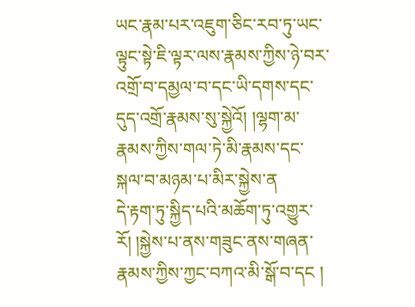ཡང་རྣམ་པར་འཇུག་ཅིང་རབ་ཏུ་ཡང་ལྟུང་སྟེ་ཇི་ལྟར་ལས་རྣམས་ཀྱིས་ཉེ་བར་འགྲོ་བ་དམྱལ་བ་དང་ཡི་དགས་དང་དུད་འགྲོ་རྣམས་སུ་སྐྱེའོ། །ལྷག་མ་རྣམས་ཀྱིས་གལ་ཏེ་མི་རྣམས་དང་སྐལ་བ་མཉམ་པ་མིར་སྐྱེས་ན
དེ་རྟག་ཏུ་སྐྱིད་པའི་མཆོག་ཏུ་འགྱུར་རོ། །སྐྱེས་པ་ནས་གཟུང་ནས་གཞན་རྣམས་ཀྱིས་ཀྱང་བཀའ་མི་སྒོ་བ་དང །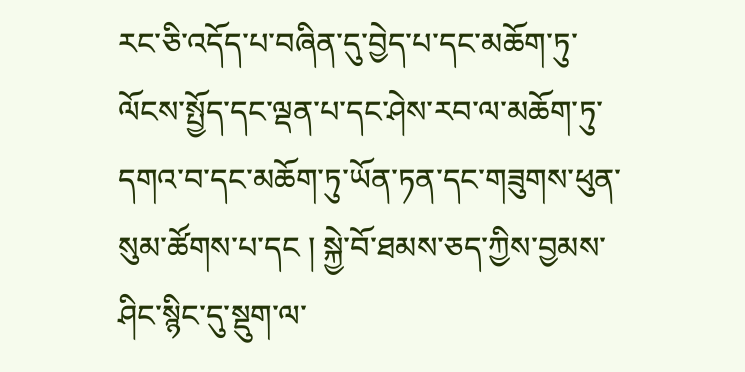རང་ཅི་འདོད་པ་བཞིན་དུ་བྱེད་པ་དང་མཆོག་ཏུ་ལོངས་སྤྱོད་དང་ལྡན་པ་དང་ཤེས་རབ་ལ་མཆོག་ཏུ་དགའ་བ་དང་མཆོག་ཏུ་ཡོན་ཏན་དང་གཟུགས་ཕུན་སུམ་ཚོགས་པ་དང ། སྐྱེ་བོ་ཐམས་ཅད་ཀྱིས་བྱམས་ཤིང་སྙིང་དུ་སྡུག་ལ་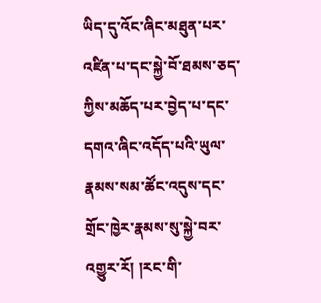ཡིད་དུ་འོང་ཞིང་མཐུན་པར་འཛིན་པ་དང་སྐྱེ་བོ་ཐམས་ཅད་ཀྱིས་མཆོད་པར་བྱེད་པ་དང་དགའ་ཞིང་འདོད་པའི་ཡུལ་རྣམས་སམ་ཚོང་འདུས་དང་གྲོང་ཁྱེར་རྣམས་སུ་སྐྱེ་བར་འགྱུར་རོ། །རང་གི་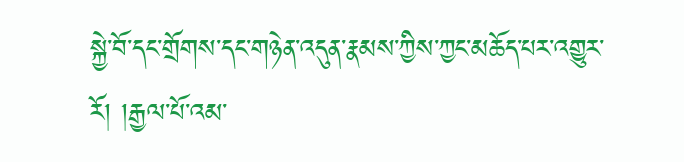སྐྱེ་བོ་དང་གྲོགས་དང་གཉེན་འདུན་རྣམས་ཀྱིས་ཀྱང་མཆོད་པར་འགྱུར་རོ། །རྒྱལ་པོ་འམ་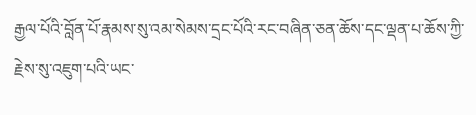རྒྱལ་པོའི་བློན་པོ་རྣམས་སུ་འམ་སེམས་དྲང་པོའི་རང་བཞིན་ཅན་ཆོས་དང་ལྡན་པ་ཆོས་ཀྱི་རྗེས་སུ་འཇུག་པའི་ཡང་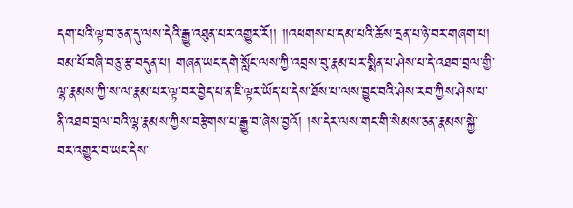དག་པའི་ལྟ་བ་ཅན་དུ་ལས་དེའི་རྒྱུ་འཐུན་པར་འགྱུར་རོ།། །།འཕགས་པ་དམ་པའི་ཆོས་དྲན་པ་ཉེ་བར་གཞག་པ། བམ་པོ་བཞི་བཅུ་རྩ་བདུན་པ། གཞན་ཡང་དགེ་སློང་ལས་ཀྱི་འབྲས་བུ་རྣམ་པར་སྨིན་པ་ཤེས་པ་དེ་འཐབ་བྲལ་གྱི་ལྷ་རྣམས་ཀྱི་ས་ལ་རྣམ་པར་ལྟ་བར་བྱེད་པ་ན་ཇི་ལྟར་ཡོད་པ་དེས་ཐོས་པ་ལས་བྱུང་བའི་ཤེས་རབ་ཀྱིས་ཤེས་པ་ནི་འཐབ་བྲལ་བའི་ལྷ་རྣམས་ཀྱིས་བརྩེགས་པ་རྒྱུ་བ་ཞེས་བྱའོ། །ས་དེར་ལས་གང་གི་སེམས་ཅན་རྣམས་སྐྱེ་བར་འགྱུར་བ་ཡང་དེས་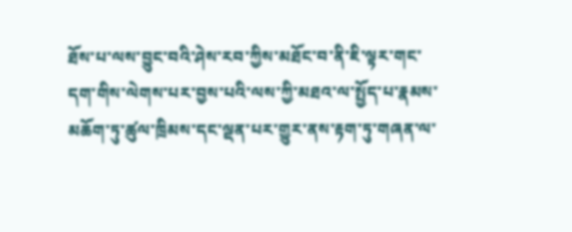ཐོས་པ་ལས་བྱུང་བའི་ཤེས་རབ་ཀྱིས་མཐོང་བ་ནི་ཇི་ལྟར་གང་དག་གིས་ལེགས་པར་བྱས་པའི་ལས་ཀྱི་མཐའ་ལ་སྤྱོད་པ་རྣམས་མཆོག་ཏུ་ཚུལ་ཁྲིམས་དང་ལྡན་པར་གྱུར་ནས་རྟག་ཏུ་གཞན་ལ་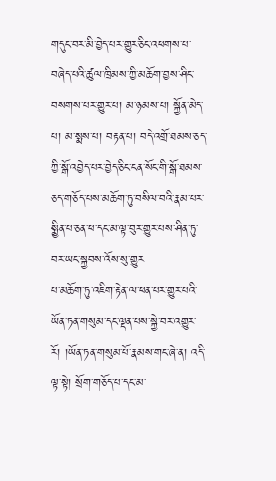གདུང་བར་མི་བྱེད་པར་གྱུར་ཅིང་འཕགས་པ་བཞེད་པའི་ཚུལ་ཁྲིམས་ཀྱི་མཆོག་བྱས་ཤིང་བསགས་པར་གྱུར་པ། མ་ཉམས་པ། སྐྱོན་མེད་པ། མ་སྨས་པ། བརྟན་པ། བདེ་འགྲོ་ཐམས་ཅད་ཀྱི་སྒོ་འབྱེད་པར་བྱེད་ཅིང་ངན་སོང་གི་སྒོ་ཐམས་ཅད་གཅོད་པས་མཆོག་ཏུ་བསིལ་བའི་རྣམ་པར་སྨྱིན་པ་ཅན་ཕ་དང་མ་ལྟ་བུར་གྱུར་པས་ཤིན་ཏུ་བར་ཡང་སྐྱབས་འོས་སུ་གྱུར
པ་མཆོག་ཏུ་འཇིག་རྟེན་ལ་ཕན་པར་གྱུར་པའི་ཡོན་ཏན་གསུམ་དང་ལྡན་པས་སྐྱེ་བར་འགྱུར་རོ། །ཡོན་ཏན་གསུམ་པོ་རྣམས་གང་ཞེ་ན། འདི་ལྟ་སྟེ། སྲོག་གཅོད་པ་དང་མ་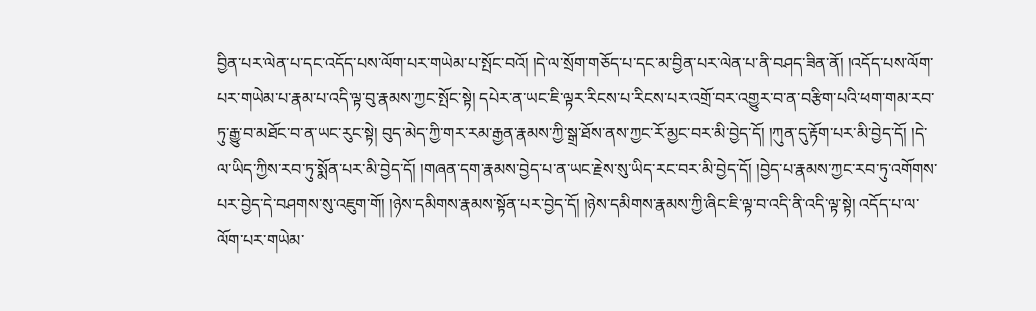བྱིན་པར་ལེན་པ་དང་འདོད་པས་ལོག་པར་གཡེམ་པ་སྤོང་བའོ། །དེ་ལ་སྲོག་གཅོད་པ་དང་མ་བྱིན་པར་ལེན་པ་ནི་བཤད་ཟིན་ནོ། །འདོད་པས་ལོག་པར་གཡེམ་པ་རྣམ་པ་འདི་ལྟ་བུ་རྣམས་ཀྱང་སྤོང་སྟེ། དཔེར་ན་ཡང་ཇི་ལྟར་རིངས་པ་རིངས་པར་འགྲོ་བར་འགྱུར་བ་ན་བརྩིག་པའི་ཕག་གམ་རབ་ཏུ་རྒྱུ་བ་མཐོང་བ་ན་ཡང་རུང་སྟེ། བུད་མེད་ཀྱི་གར་རམ་རྒྱན་རྣམས་ཀྱི་སྒྲ་ཐོས་ནས་ཀྱང་རོ་མྱང་བར་མི་བྱེད་དོ། །ཀུན་དུ་རྟོག་པར་མི་བྱེད་དོ། །དེ་ལ་ཡིད་ཀྱིས་རབ་ཏུ་སྨོན་པར་མི་བྱེད་དོ། །གཞན་དག་རྣམས་བྱེད་པ་ན་ཡང་རྗེས་སུ་ཡིད་རང་བར་མི་བྱེད་དོ། །བྱེད་པ་རྣམས་ཀྱང་རབ་ཏུ་འགོགས་པར་བྱེད་དེ་བཤགས་སུ་འཇུག་གོ། །ཉེས་དམིགས་རྣམས་སྟོན་པར་བྱེད་དོ། །ཉེས་དམིགས་རྣམས་ཀྱི་ཞིང་ཇི་ལྟ་བ་འདི་ནི་འདི་ལྟ་སྟེ། འདོད་པ་ལ་ལོག་པར་གཡེམ་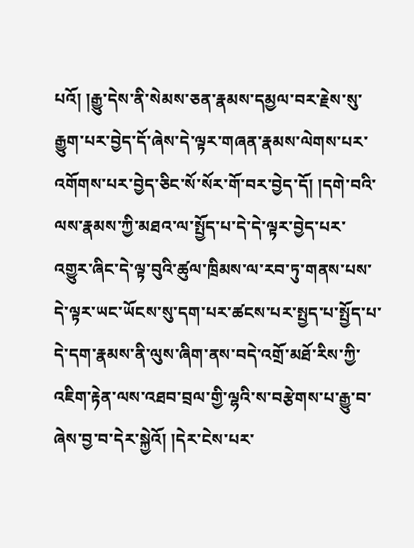པའོ། །རྒྱུ་དེས་ནི་སེམས་ཅན་རྣམས་དམྱལ་བར་རྗེས་སུ་རྒྱུག་པར་བྱེད་དོ་ཞེས་དེ་ལྟར་གཞན་རྣམས་ལེགས་པར་འགོགས་པར་བྱེད་ཅིང་སོ་སོར་གོ་བར་བྱེད་དོ། །དགེ་བའི་ལས་རྣམས་ཀྱི་མཐའ་ལ་སྤྱོད་པ་དེ་དེ་ལྟར་བྱེད་པར་འགྱུར་ཞིང་དེ་ལྟ་བུའི་ཚུལ་ཁྲིམས་ལ་རབ་ཏུ་གནས་པས་དེ་ལྟར་ཡང་ཡོངས་སུ་དག་པར་ཚངས་པར་སྤྱད་པ་སྤྱོད་པ་དེ་དག་རྣམས་ནི་ལུས་ཞིག་ནས་བདེ་འགྲོ་མཐོ་རིས་ཀྱི་འཇིག་རྟེན་ལས་འཐབ་བྲལ་གྱི་ལྷའི་ས་བརྩེགས་པ་རྒྱུ་བ་ཞེས་བྱ་བ་དེར་སྐྱེའོ། །དེར་ངེས་པར་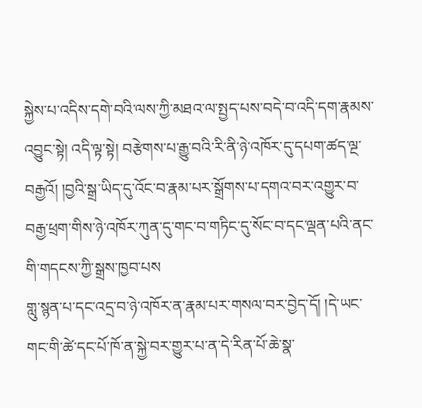སྐྱེས་པ་འདིས་དགེ་བའི་ལས་ཀྱི་མཐའ་ལ་སྤྱད་པས་བདེ་བ་འདི་དག་རྣམས་འབྱུང་སྟེ། འདི་ལྟ་སྟེ། བརྩེགས་པ་རྒྱུ་བའི་རི་ནི་ཉེ་འཁོར་དུ་དཔག་ཚད་ལྔ་བརྒྱའོ། །བྱའི་སྒྲ་ཡིད་དུ་འོང་བ་རྣམ་པར་སྒྲོགས་པ་དགའ་བར་འགྱུར་བ་བརྒྱ་ཕྲག་གིས་ཉེ་འཁོར་ཀུན་དུ་གང་བ་གཏིང་དུ་སོང་བ་དང་ལྡན་པའི་ནང་གི་གདངས་ཀྱི་སྒྲས་ཁྱབ་པས
གླུ་སྙན་པ་དང་འདྲ་བ་ཉེ་འཁོར་ན་རྣམ་པར་གསལ་བར་བྱེད་དོ། །དེ་ཡང་གང་གི་ཚེ་དང་པོ་ཁོ་ན་སྐྱེ་བར་གྱུར་པ་ན་དེ་རིན་པོ་ཆེ་སྣ་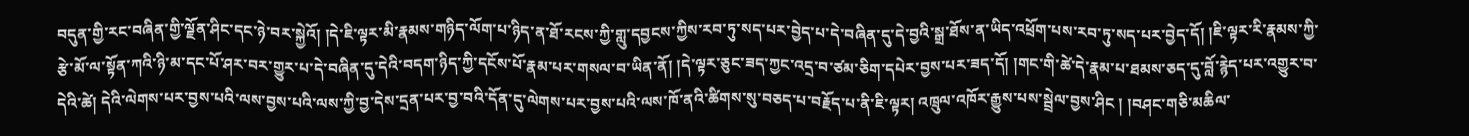བདུན་གྱི་རང་བཞིན་གྱི་ལྗོན་ཤིང་དང་ཉེ་བར་སྐྱེའོ། །དེ་ཇི་ལྟར་མི་རྣམས་གཉིད་ལོག་པ་ཉིད་ན་ཐོ་རངས་ཀྱི་གླུ་དབྱངས་ཀྱིས་རབ་ཏུ་སད་པར་བྱེད་པ་དེ་བཞིན་དུ་དེ་བྱའི་སྒྲ་ཐོས་ན་ཡིད་འཕྲོག་པས་རབ་ཏུ་སད་པར་བྱེད་དོ། །ཇི་ལྟར་རི་རྣམས་ཀྱི་རྩེ་མོ་ལ་སྟོན་ཀའི་ཉི་མ་དང་པོ་ཤར་བར་གྱུར་པ་དེ་བཞིན་དུ་དེའི་བདག་ཉིད་ཀྱི་དངོས་པོ་རྣམ་པར་གསལ་བ་ཡིན་ནོ། །དེ་ལྟར་ཅུང་ཟད་ཀྱང་འདྲ་བ་ཙམ་ཅིག་དཔེར་བྱས་པར་ཟད་དོ། །གང་གི་ཚེ་དེ་རྣམ་པ་ཐམས་ཅད་དུ་བློ་རྙེད་པར་འགྱུར་བ་དེའི་ཚེ། དེའི་ལེགས་པར་བྱས་པའི་ལས་བྱས་པའི་ལས་ཀྱི་བྱ་དེས་དྲན་པར་བྱ་བའི་དོན་དུ་ལེགས་པར་བྱས་པའི་ལས་ཁོ་ནའི་ཚིགས་སུ་བཅད་པ་བརྗོད་པ་ནི་ཇི་ལྟར། འཁྲུལ་འཁོར་རྒྱུས་པས་སྦྲེལ་བྱས་ཤིང ། །བཤང་གཅི་མཆིལ་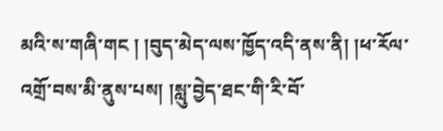མའི་ས་གཞི་གང ། །བུད་མེད་ལས་ཁྱོད་འདི་ནས་ནི། །ཕ་རོལ་འགྲོ་བས་མི་ནུས་པས། །སླུ་བྱེད་ཐང་གི་རི་བོ་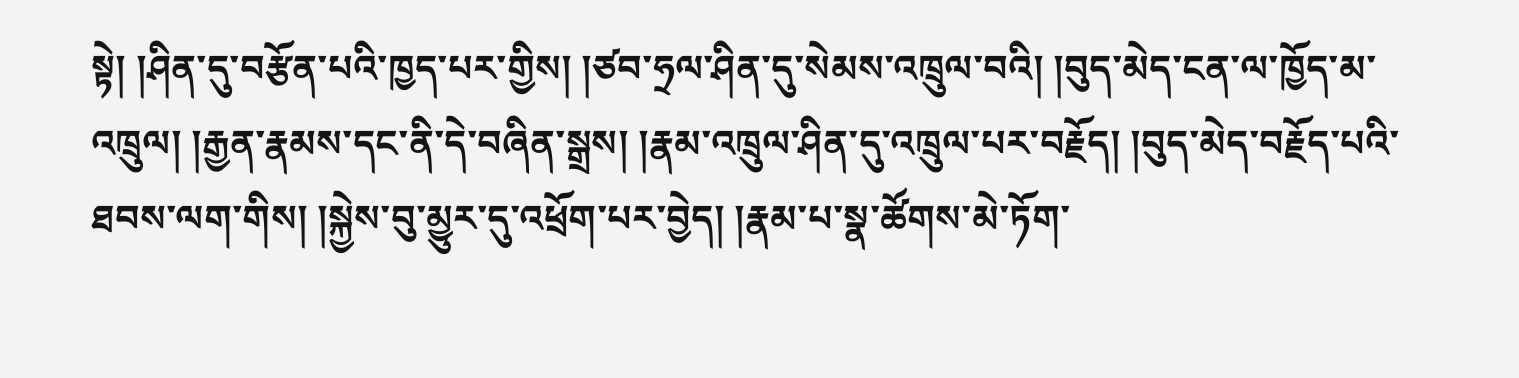སྟེ། །ཤིན་དུ་བརྩོན་པའི་ཁྱད་པར་གྱིས། །ཙབ་ཧྲལ་ཤིན་དུ་སེམས་འཁྲུལ་བའི། །བུད་མེད་ངན་ལ་ཁྱོད་མ་འཁྲུལ། །རྒྱན་རྣམས་དང་ནི་དེ་བཞིན་སྒྲས། །རྣམ་འཁྲུལ་ཤིན་དུ་འཁྲུལ་པར་བརྗོད། །བུད་མེད་བརྗོད་པའི་ཐབས་ལག་གིས། །སྐྱེས་བུ་མྱུར་དུ་འཕྲོག་པར་བྱེད། །རྣམ་པ་སྣ་ཚོགས་མེ་ཏོག་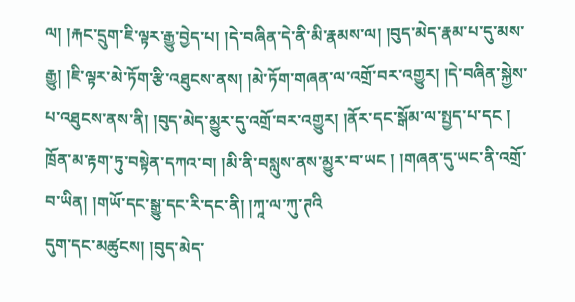ལ། །རྐང་དྲུག་ཇི་ལྟར་རྒྱུ་བྱེད་པ། །དེ་བཞིན་དེ་ནི་མི་རྣམས་ལ། །བུད་མེད་རྣམ་པ་དུ་མས་རྒྱུ། །ཇི་ལྟར་མེ་ཏོག་རྩི་འཐུངས་ནས། །མེ་ཏོག་གཞན་ལ་འགྲོ་བར་འགྱུར། །དེ་བཞིན་སྐྱེས་པ་འཐུངས་ནས་ནི། །བུད་མེད་མྱུར་དུ་འགྲོ་བར་འགྱུར། །ནོར་དང་སྒོམ་ལ་སྤྱད་པ་དང ། ཁྲོན་མ་རྟག་ཏུ་བསྟེན་དཀའ་བ། །མི་ནི་བསླུས་ནས་མྱུར་བ་ཡང ། །གཞན་དུ་ཡང་ནི་འགྲོ་བ་ཡིན། །གཡོ་དང་སྒྱུ་དང་རི་དང་ནི། །ཀཱ་ལ་ཀུ་ཊའི
དུག་དང་མཚུངས། །བུད་མེད་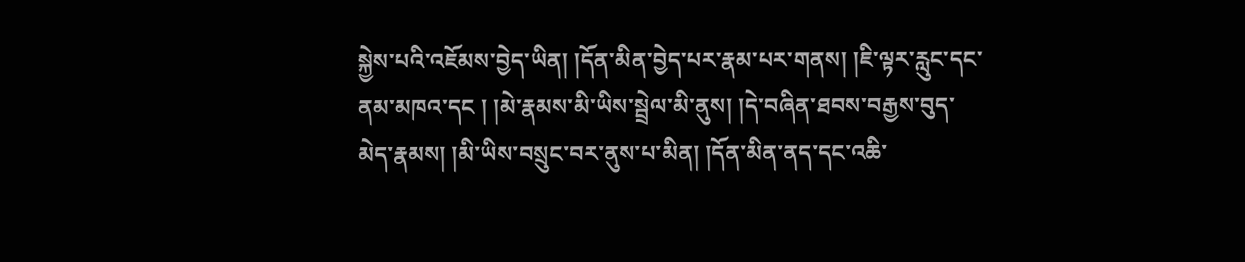སྐྱེས་པའི་འཇོམས་བྱེད་ཡིན། །དོན་མིན་བྱེད་པར་རྣམ་པར་གནས། །ཇི་ལྟར་རླུང་དང་ནམ་མཁའ་དང ། །མེ་རྣམས་མི་ཡིས་སྦྲེལ་མི་ནུས། །དེ་བཞིན་ཐབས་བརྒྱས་བུད་མེད་རྣམས། །མི་ཡིས་བསྲུང་བར་ནུས་པ་མིན། །དོན་མིན་ནད་དང་འཆི་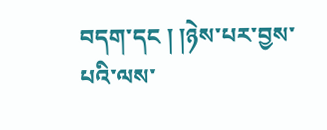བདག་དང ། །ཉེས་པར་བྱས་པའི་ལས་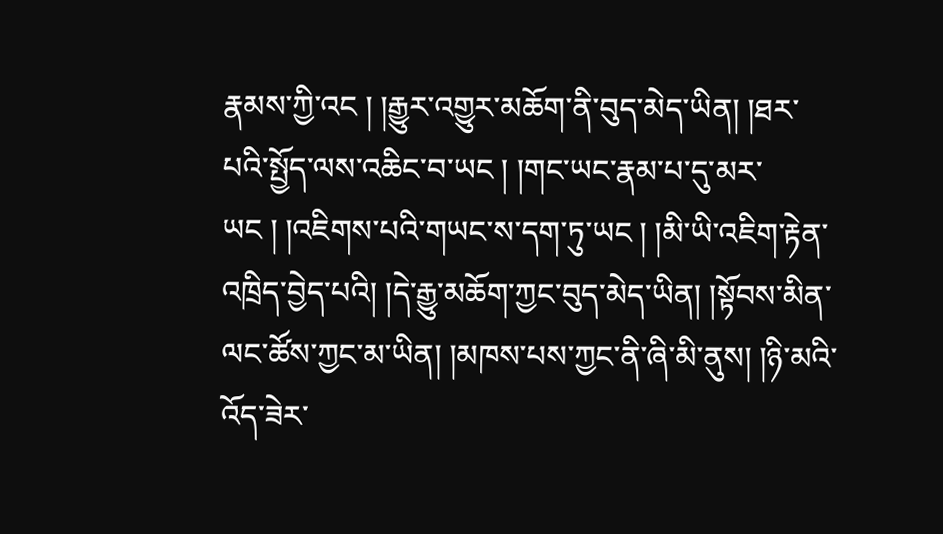རྣམས་ཀྱི་འང ། །རྒྱུར་འགྱུར་མཆོག་ནི་བུད་མེད་ཡིན། །ཐར་པའི་སྤྱོད་ལས་འཆིང་བ་ཡང ། །གང་ཡང་རྣམ་པ་དུ་མར་ཡང ། །འཇིགས་པའི་གཡང་ས་དག་ཏུ་ཡང ། །མི་ཡི་འཇིག་རྟེན་འཁྲིད་བྱེད་པའི། །དེ་རྒྱུ་མཆོག་ཀྱང་བུད་མེད་ཡིན། །སྟོབས་མིན་ལང་ཚོས་ཀྱང་མ་ཡིན། །མཁས་པས་ཀྱང་ནི་ཞི་མི་ནུས། །ཉི་མའི་འོད་ཟེར་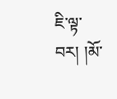ཇི་ལྟ་བར། །མོ་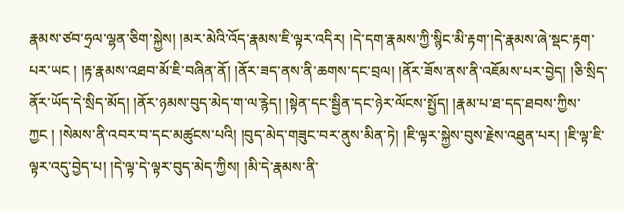རྣམས་ཙབ་ཧྲལ་ལྷན་ཅིག་སྐྱེས། །མར་མེའི་འོད་རྣམས་ཇི་ལྟར་འདིར། །དེ་དག་རྣམས་ཀྱི་སྙིང་མི་རྟག་།དེ་རྣམས་ཞེ་སྡང་རྟག་པར་ཡང ། །རྟ་རྣམས་འཐབ་མོ་ཇི་བཞིན་ནོ། །ནོར་ཟད་ནས་ནི་ཆགས་དང་བྲལ། །ནོར་ཟོས་ནས་ནི་འཇོམས་པར་བྱེད། །ཅི་སྲིད་ནོར་ཡོད་དེ་སྲིད་མོད། །ནོར་ཉམས་བུད་མེད་ག་ལ་རྙེད། །སྟེན་དང་སྦྱིན་དང་ཉེར་ལོངས་སྤྱོད། །རྣམ་པ་ཐ་དད་ཐབས་ཀྱིས་ཀྱང ། །སེམས་ནི་འབར་བ་དང་མཚུངས་པའི། །བུད་མེད་གཟུང་བར་ནུས་མིན་ཏེ། །ཇི་ལྟར་སྐྱེས་བུས་རྗེས་འཐུན་པར། །ཇི་ལྟ་ཇི་ལྟར་འདུ་བྱེད་པ། །དེ་ལྟ་དེ་ལྟར་བུད་མེད་ཀྱིས། །མི་དེ་རྣམས་ནི་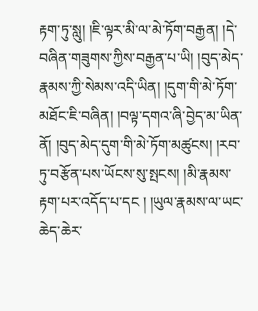རྟག་ཏུ་སླུ། །ཇི་ལྟར་མི་ལ་མེ་ཏོག་བརྒྱན། །དེ་བཞིན་གཟུགས་ཀྱིས་བརྒྱན་པ་ཡི། །བུད་མེད་རྣམས་ཀྱི་སེམས་འདི་ཡིན། །དུག་གི་མེ་ཏོག་མཐོང་ཇི་བཞིན། །བལྟ་དགའ་ཞི་བྱེད་མ་ཡིན་ནོ། །བུད་མེད་དུག་གི་མེ་ཏོག་མཚུངས། །རབ་ཏུ་བརྩོན་པས་ཡོངས་སུ་སྤངས། །མི་རྣམས་རྟག་པར་འདོད་པ་དང ། །ཡུལ་རྣམས་ལ་ཡང་ཆེད་ཆེར་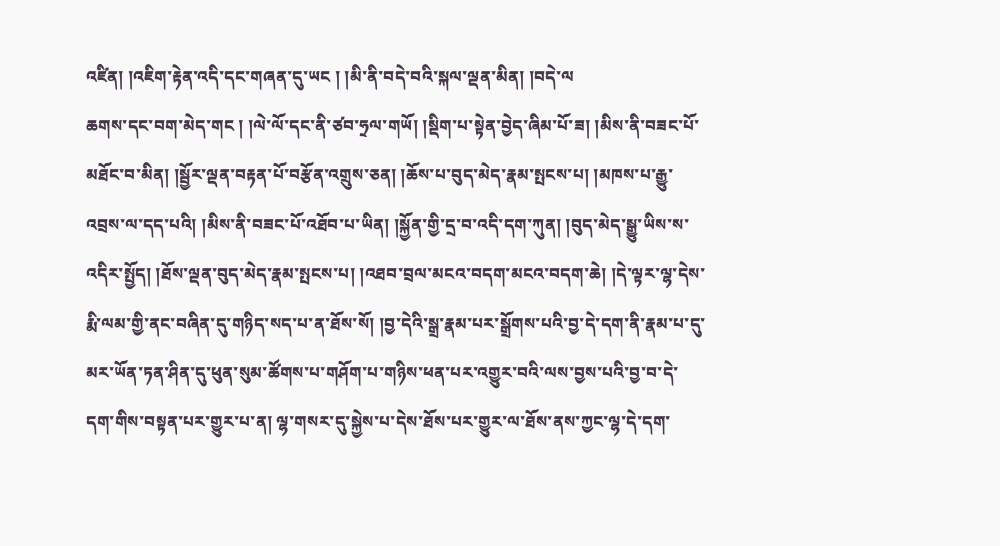འཛིན། །འཇིག་རྟེན་འདི་དང་གཞན་དུ་ཡང ། །མི་ནི་བདེ་བའི་སྐལ་ལྡན་མིན། །བདེ་ལ
ཆགས་དང་བག་མེད་གང ། །ལེ་ལོ་དང་ནི་ཙབ་ཧྲལ་གཡོ། །སྡིག་པ་སྟེན་བྱེད་ཞིམ་པོ་ཟ། །མིས་ནི་བཟང་པོ་མཐོང་བ་མིན། །སྦྱོར་ལྡན་བརྟན་པོ་བརྩོན་འགྲུས་ཅན། །ཆོས་པ་བུད་མེད་རྣམ་སྤངས་པ། །མཁས་པ་རྒྱུ་འབྲས་ལ་དད་པའི། །མིས་ནི་བཟང་པོ་འཐོབ་པ་ཡིན། །སྐྱོན་གྱི་དྲ་བ་འདི་དག་ཀུན། །བུད་མེད་སྒྱུ་ཡིས་ས་འདིར་སྤྱོད། །ཐོས་ལྡན་བུད་མེད་རྣམ་སྤངས་པ། །འཐབ་བྲལ་མངའ་བདག་མངའ་བདག་ཆེ། །དེ་ལྟར་ལྷ་དེས་རྨི་ལམ་གྱི་ནང་བཞིན་དུ་གཉིད་སད་པ་ན་ཐོས་སོ། །བྱ་དེའི་སྒྲ་རྣམ་པར་སྒྲོགས་པའི་བྱ་དེ་དག་ནི་རྣམ་པ་དུ་མར་ཡོན་ཏན་ཤིན་དུ་ཕུན་སུམ་ཚོགས་པ་གཤོག་པ་གཉིས་ཕན་པར་འགྱུར་བའི་ལས་བྱས་པའི་བྱ་བ་དེ་དག་གིས་བསྟན་པར་གྱུར་པ་ན། ལྷ་གསར་དུ་སྐྱེས་པ་དེས་ཐོས་པར་གྱུར་ལ་ཐོས་ནས་ཀྱང་ལྷ་དེ་དག་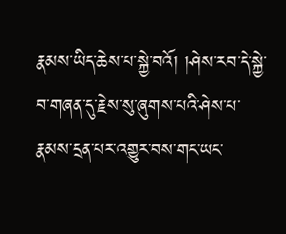རྣམས་ཡིད་ཆེས་པ་སྐྱེ་བའོ། །ཤེས་རབ་དེ་སྐྱེ་བ་གཞན་དུ་རྗེས་སུ་ཞུགས་པའི་ཤེས་པ་རྣམས་དྲན་པར་འགྱུར་བས་གང་ཡང་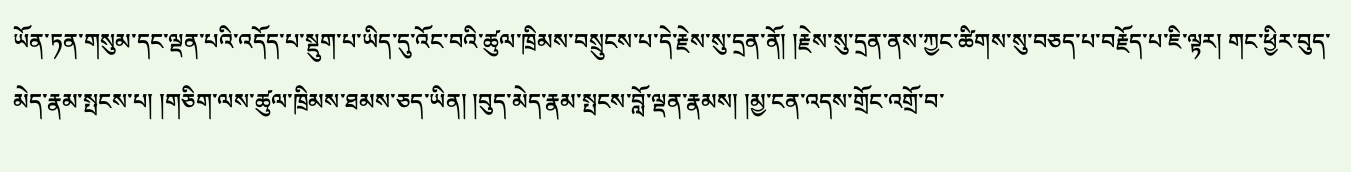ཡོན་ཏན་གསུམ་དང་ལྡན་པའི་འདོད་པ་སྡུག་པ་ཡིད་དུ་འོང་བའི་ཚུལ་ཁྲིམས་བསྲུངས་པ་དེ་རྗེས་སུ་དྲན་ནོ། །རྗེས་སུ་དྲན་ནས་ཀྱང་ཚིགས་སུ་བཅད་པ་བརྗོད་པ་ཇི་ལྟར། གང་ཕྱིར་བུད་མེད་རྣམ་སྤངས་པ། །གཅིག་ལས་ཚུལ་ཁྲིམས་ཐམས་ཅད་ཡིན། །བུད་མེད་རྣམ་སྤངས་བློ་ལྡན་རྣམས། །མྱ་ངན་འདས་གྲོང་འགྲོ་བ་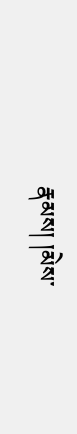རྣམས། །མེས་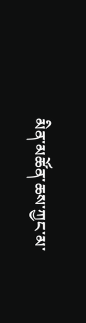མིན་མཚོན་ཆས་ཀྱང་མ་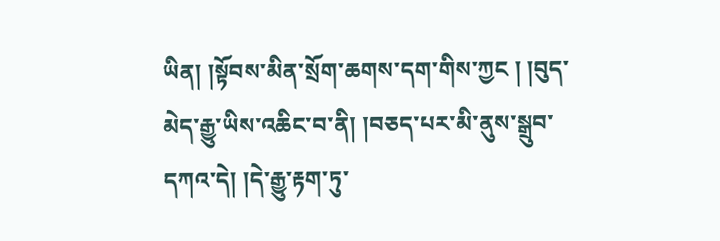ཡིན། །སྟོབས་མིན་སྲོག་ཆགས་དག་གིས་ཀྱང ། །བུད་མེད་རྒྱུ་ཡིས་འཆིང་བ་ནི། །བཅད་པར་མི་ནུས་སྒྲུབ་དཀའ་དེ། །དེ་རྒྱུ་རྟག་ཏུ་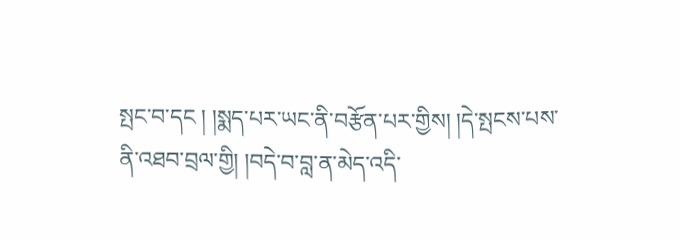སྤང་བ་དང ། །སྨད་པར་ཡང་ནི་བརྩོན་པར་གྱིས། །དེ་སྤངས་པས་ནི་འཐབ་བྲལ་གྱི། །བདེ་བ་བླ་ན་མེད་འདི་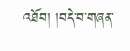འཐོབ། །བདེ་བ་གཞན་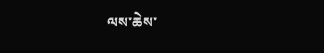ལས་ཆེས་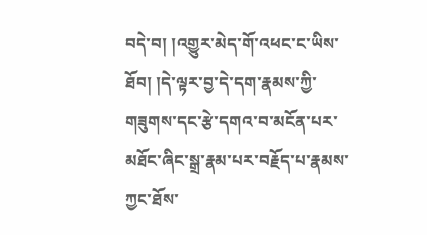བདེ་བ། །འགྱུར་མེད་གོ་འཕང་ང་ཡིས་ཐོབ། །དེ་ལྟར་བྱ་དེ་དག་རྣམས་ཀྱི་གཟུགས་དང་རྩེ་དགའ་བ་མངོན་པར་མཐོང་ཞིང་སྒྲ་རྣམ་པར་བརྗོད་པ་རྣམས་ཀྱང་ཐོས་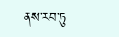ནས་རབ་ཏུ